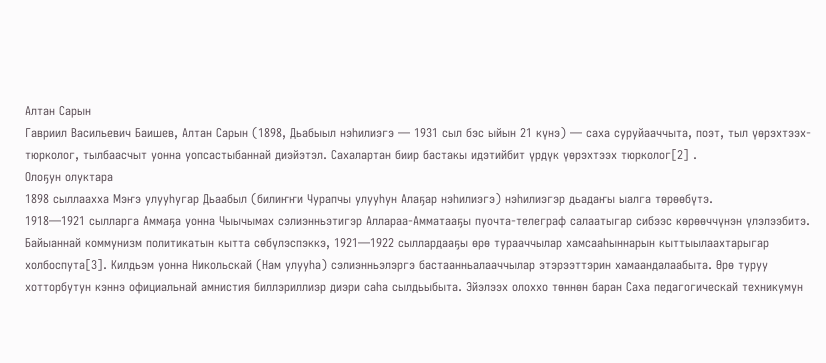Алтан Сарын
Гавриил Васильевич Баишев, Алтан Сарын (1898, Дьабыыл нэһилиэгэ — 1931 сыл бэс ыйын 21 күнэ) — саха суруйааччыта, поэт, тыл үөрэхтээх-тюрколог, тылбаасчыт уонна уопсастыбаннай диэйэтэл. Сахалартан биир бастакы идэтийбит үрдүк үөрэхтээх тюрколог[2] .
Олоҕун олуктара
1898 сыллаахха Мэҥэ улууһугар Дьаабыл (билиҥҥи Чурапчы улууһун Алаҕар нэһилиэгэ) нэһилиэгэр дьадаҥы ыалга төрөөбүтэ.
1918—1921 сылларга Аммаҕа уонна Чыычымах сэлиэнньэтигэр Аллараа-Амматааҕы пуочта-телеграф салаатыгар сибээс көрөөччүнэн үлэлээбитэ. Байыаннай коммунизм политикатын кытта сөбүлэспэккэ, 1921—1922 сыллардааҕы өрө турааччылар хамсааһыннарын кыттыылаахтарыгар холбоспута[3]. Килдьэм уонна Никольскай (Нам улууһа) сэлиэнньэлэргэ бастаанньалааччылар этэрээттэрин хамаандалаабыта. Өрө туруу хотторбутун кэннэ официальнай амнистия биллэриллиэр диэри саһа сылдьыбыта. Эйэлээх олоххо төннөн баран Саха педагогическай техникумун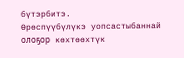бүтэрбитэ.
Өрөспүүбүлүкэ уопсастыбаннай олоҕор көхтөөхтүк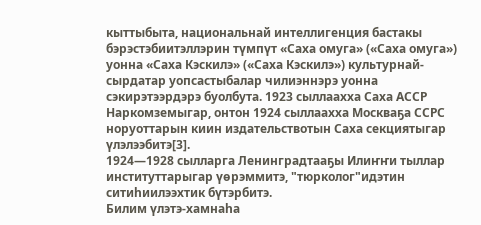кыттыбыта, национальнай интеллигенция бастакы бэрэстэбиитэллэрин түмпүт «Саха омуга» («Саха омуга») уонна «Саха Кэскилэ» («Саха Кэскилэ») культурнай-сырдатар уопсастыбалар чилиэннэрэ уонна сэкирэтээрдэрэ буолбута. 1923 сыллаахха Саха АССР Наркомземыгар, онтон 1924 сыллаахха Москваҕа ССРС норуоттарын киин издательствотын Саха секциятыгар үлэлээбитэ[3].
1924—1928 сылларга Ленинградтааҕы Илиҥҥи тыллар институттарыгар үөрэммитэ, "тюрколог"идэтин ситиһиилээхтик бүтэрбитэ.
Билим үлэтэ-хамнаһа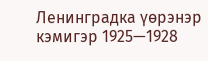Ленинградка үөрэнэр кэмигэр 1925—1928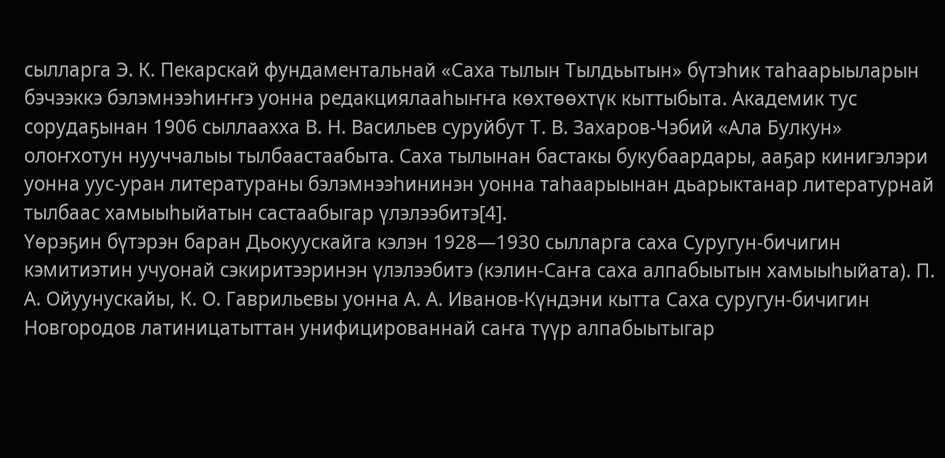сылларга Э. К. Пекарскай фундаментальнай «Саха тылын Тылдьытын» бүтэһик таһаарыыларын бэчээккэ бэлэмнээһиҥҥэ уонна редакциялааһыҥҥа көхтөөхтүк кыттыбыта. Академик тус сорудаҕынан 1906 сыллаахха В. Н. Васильев суруйбут Т. В. Захаров-Чэбий «Ала Булкун» олоҥхотун нууччалыы тылбаастаабыта. Саха тылынан бастакы букубаардары, ааҕар кинигэлэри уонна уус-уран литератураны бэлэмнээһининэн уонна таһаарыынан дьарыктанар литературнай тылбаас хамыыһыйатын састаабыгар үлэлээбитэ[4].
Үөрэҕин бүтэрэн баран Дьокуускайга кэлэн 1928—1930 сылларга саха Суругун-бичигин кэмитиэтин учуонай сэкиритээринэн үлэлээбитэ (кэлин-Саҥа саха алпабыытын хамыыһыйата). П. А. Ойуунускайы, К. О. Гаврильевы уонна А. А. Иванов-Күндэни кытта Саха суругун-бичигин Новгородов латиницатыттан унифицированнай саҥа түүр алпабыытыгар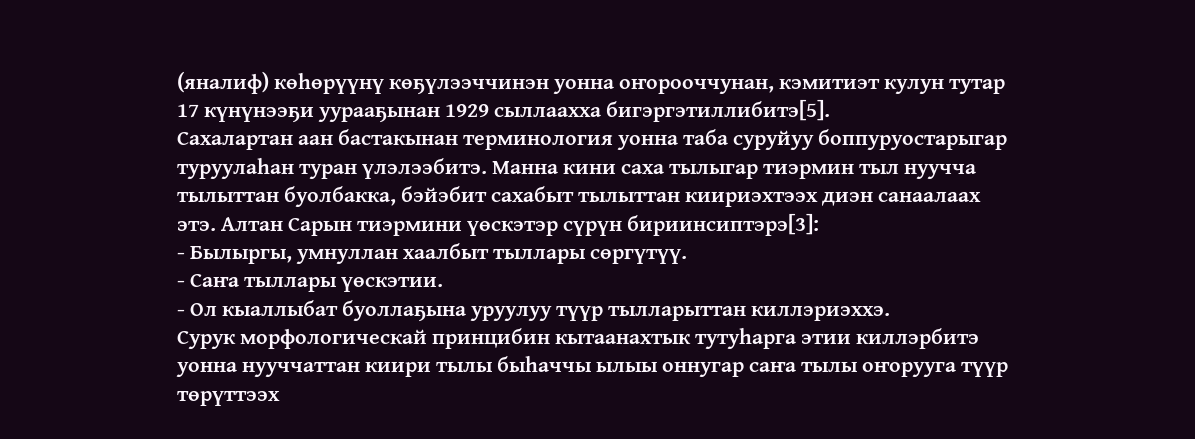(яналиф) көһөрүүнү көҕүлээччинэн уонна оҥорооччунан, кэмитиэт кулун тутар 17 күнүнээҕи уурааҕынан 1929 сыллаахха бигэргэтиллибитэ[5].
Сахалартан аан бастакынан терминология уонна таба суруйуу боппуруостарыгар туруулаһан туран үлэлээбитэ. Манна кини саха тылыгар тиэрмин тыл нуучча тылыттан буолбакка, бэйэбит сахабыт тылыттан киириэхтээх диэн санаалаах этэ. Алтан Сарын тиэрмини үөскэтэр сүрүн бириинсиптэрэ[3]:
- Былыргы, умнуллан хаалбыт тыллары сөргүтүү.
- Саҥа тыллары үөскэтии.
- Ол кыаллыбат буоллаҕына уруулуу түүр тылларыттан киллэриэххэ.
Сурук морфологическай принцибин кытаанахтык тутуһарга этии киллэрбитэ уонна нууччаттан киири тылы быһаччы ылыы оннугар саҥа тылы оҥорууга түүр төрүттээх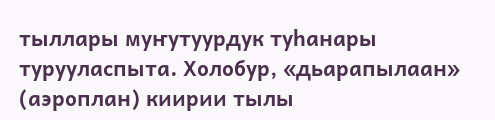тыллары муҥутуурдук туһанары турууласпыта. Холобур, «дьарапылаан» (аэроплан) киирии тылы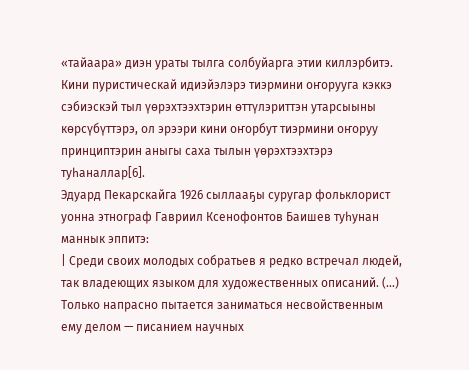«тайаара» диэн ураты тылга солбуйарга этии киллэрбитэ. Кини пуристическай идиэйэлэрэ тиэрмини оҥорууга кэккэ сэбиэскэй тыл үөрэхтээхтэрин өттүлэриттэн утарсыыны көрсүбүттэрэ, ол эрээри кини оҥорбут тиэрмини оҥоруу принциптэрин аныгы саха тылын үөрэхтээхтэрэ туһаналлар[6].
Эдуард Пекарскайга 1926 сыллааҕы суругар фольклорист уонна этнограф Гавриил Ксенофонтов Баишев туһунан маннык эппитэ:
| Среди своих молодых собратьев я редко встречал людей, так владеющих языком для художественных описаний. (…) Только напрасно пытается заниматься несвойственным ему делом — писанием научных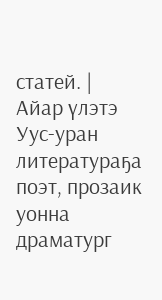статей. |
Айар үлэтэ
Уус-уран литератураҕа поэт, прозаик уонна драматург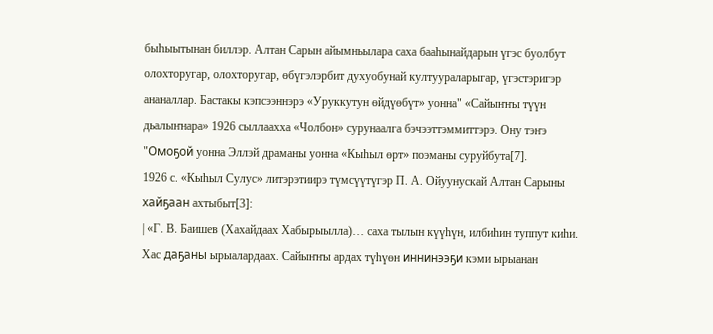быһыытынан биллэр. Алтан Сарын айымньылара саха бааһынайдарын үгэс буолбут олохторугар, олохторугар, өбүгэлэрбит духуобунай култуураларыгар, үгэстэригэр ананаллар. Бастакы кэпсээннэрэ «Уруккутун өйдүөбүт» уонна" «Сайыҥҥы түүн дьалыҥнара» 1926 сыллаахха «Чолбон» сурунаалга бэчээттэммиттэрэ. Ону тэҥэ "Омоҕой уонна Эллэй драманы уонна «Кыһыл өрт» поэманы суруйбута[7].
1926 с. «Кыһыл Сулус» литэрэтиирэ түмсүүтүгэр П. А. Ойуунускай Алтан Сарыны хайҕаан ахтыбыт[3]:
| «Г. В. Баишев (Хахайдаах Хабырыылла)… саха тылын күүһүн, илбиһин туппут киһи. Хас даҕаны ырыалардаах. Сайыҥҥы ардах түһүөн иннинээҕи кэми ырыанан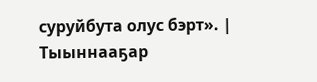суруйбута олус бэрт». |
Тыыннааҕар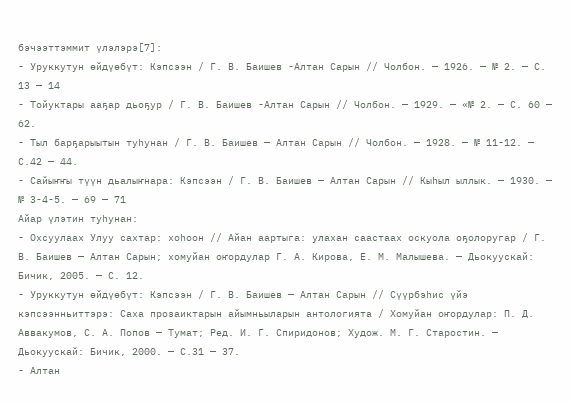бэчээттэммит үлэлэрэ[7]:
- Уруккутун өйдүөбүт: Кэпсээн / Г. В. Баишев -Алтан Сарын // Чолбон. — 1926. — № 2. — С. 13 — 14
- Тойуктары ааҕар дьоҕур / Г. В. Баишев -Алтан Сарын // Чолбон. — 1929. — «№ 2. — С. 60 — 62.
- Тыл барҕарыытын туһунан / Г. В. Баишев — Алтан Сарын // Чолбон. — 1928. — № 11-12. — С.42 — 44.
- Сайыҥҥы түүн дьалыҥнара: Кэпсээн / Г. В. Баишев — Алтан Сарын // Кыһыл ыллык. — 1930. — № 3-4-5. — 69 — 71
Айар үлэтин туһунан:
- Охсуулаах Улуу сахтар: хоһоон // Айан аартыга: улахан саастаах оскуола оҕолоругар / Г. В. Баишев — Алтан Сарын; хомуйан оҥордулар Г. А. Кирова, Е. М. Малышева. — Дьокуускай: Бичик, 2005. — С. 12.
- Уруккутун өйдүөбүт: Кэпсээн / Г. В. Баишев — Алтан Сарын // Сүүрбэһис үйэ кэпсээнньиттэрэ: Саха прозаиктарын айымньыларын антологията / Хомуйан оҥордулар: П. Д. Аввакумов, С. А. Попов — Тумат; Ред. И. Г. Спиридонов; Худож. М. Г. Старостин. — Дьокуускай: Бичик, 2000. — С.31 — 37.
- Алтан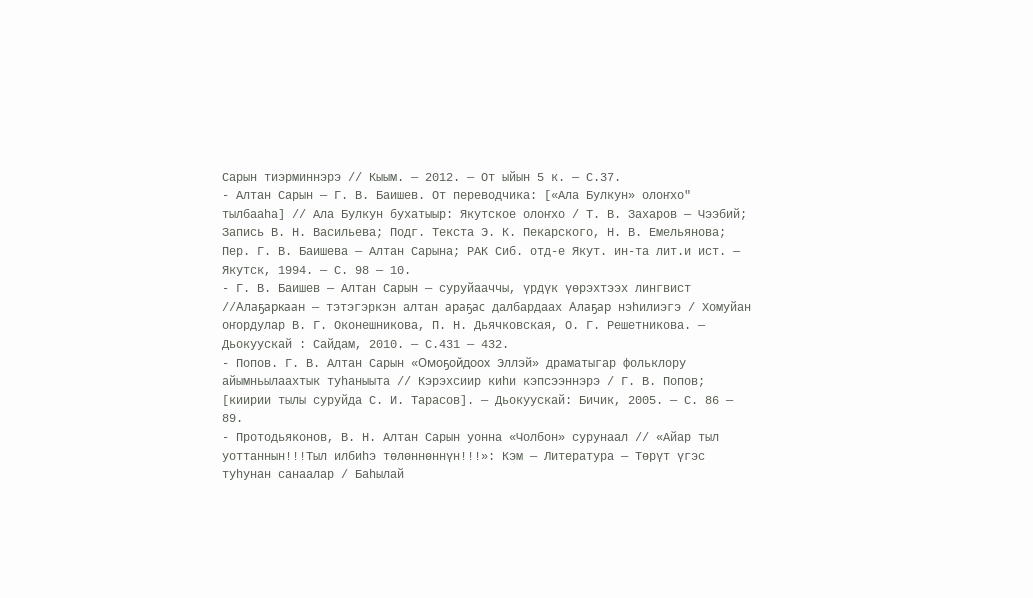Сарын тиэрминнэрэ // Кыым. — 2012. — От ыйын 5 к. — С.37.
- Алтан Сарын — Г. В. Баишев. От переводчика: [«Ала Булкун» олоҥхо" тылбааһа] // Ала Булкун бухатыыр: Якутское олоҥхо / Т. В. Захаров — Чээбий; Запись В. Н. Васильева; Подг. Текста Э. К. Пекарского, Н. В. Емельянова; Пер. Г. В. Баишева — Алтан Сарына; РАК Сиб. отд-е Якут. ин-та лит.и ист. — Якутск, 1994. — С. 98 — 10.
- Г. В. Баишев — Алтан Сарын — суруйааччы, үрдүк үөрэхтээх лингвист //Алаҕаркаан — тэтэгэркэн алтан араҕас далбардаах Алаҕар нэһилиэгэ / Хомуйан оҥордулар В. Г. Оконешникова, П. Н. Дьячковская, О. Г. Решетникова. — Дьокуускай : Сайдам, 2010. — С.431 — 432.
- Попов. Г. В. Алтан Сарын «Омоҕойдоох Эллэй» драматыгар фольклору айымньылаахтык туһаныыта // Кэрэхсиир киһи кэпсээннэрэ / Г. В. Попов; [киирии тылы суруйда С. И. Тарасов]. — Дьокуускай: Бичик, 2005. — С. 86 — 89.
- Протодьяконов, В. Н. Алтан Сарын уонна «Чолбон» сурунаал // «Айар тыл уоттаннын!!!Тыл илбиһэ төлөннөннүн!!!»: Кэм — Литература — Төрүт үгэс туһунан санаалар / Баһылай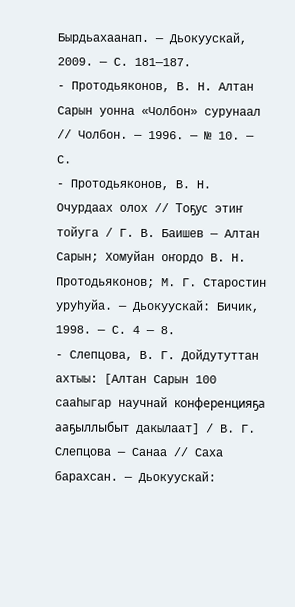Бырдьахаанап. — Дьокуускай, 2009. — С. 181—187.
- Протодьяконов, В. Н. Алтан Сарын уонна «Чолбон» сурунаал // Чолбон. — 1996. — № 10. — С.
- Протодьяконов, В. Н. Очурдаах олох // Тоҕус этиҥ тойуга / Г. В. Баишев — Алтан Сарын; Хомуйан оҥордо В. Н. Протодьяконов; М. Г. Старостин уруһуйа. — Дьокуускай: Бичик, 1998. — С. 4 — 8.
- Слепцова, В. Г. Дойдутуттан ахтыы: [Алтан Сарын 100 сааһыгар научнай конференцияҕа ааҕыллыбыт дакылаат] / В. Г. Слепцова — Санаа // Саха барахсан. — Дьокуускай: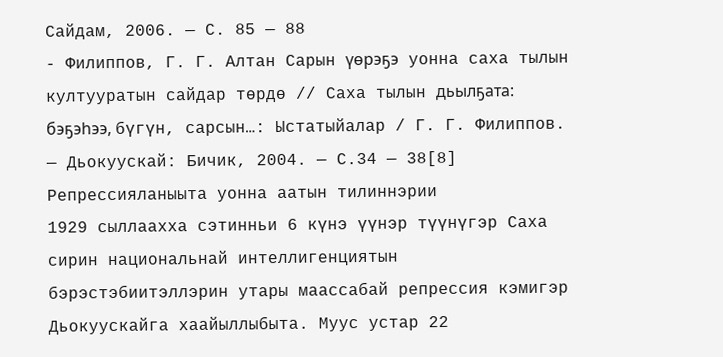Сайдам, 2006. — С. 85 — 88
- Филиппов, Г. Г. Алтан Сарын үөрэҕэ уонна саха тылын култууратын сайдар төрдө // Саха тылын дьылҕата: бэҕэһээ, бүгүн, сарсын…: Ыстатыйалар / Г. Г. Филиппов. — Дьокуускай: Бичик, 2004. — С.34 — 38[8]
Репрессияланыыта уонна аатын тилиннэрии
1929 сыллаахха сэтинньи 6 күнэ үүнэр түүнүгэр Саха сирин национальнай интеллигенциятын бэрэстэбиитэллэрин утары маассабай репрессия кэмигэр Дьокуускайга хаайыллыбыта. Муус устар 22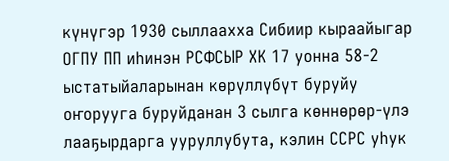күнүгэр 1930 сыллаахха Сибиир кыраайыгар ОГПУ ПП иһинэн РСФСЫР ХК 17 уонна 58-2 ыстатыйаларынан көрүллүбүт буруйу оҥорууга буруйданан 3 сылга көннөрөр-үлэ лааҕырдарга ууруллубута, кэлин ССРС уһук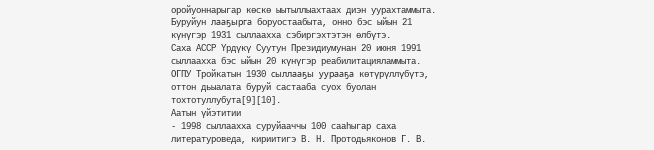оройуоннарыгар көскө ыытыллыахтаах диэн уурахтаммыта. Буруйун лааҕырга боруостаабыта, онно бэс ыйын 21 күнүгэр 1931 сыллаахха сэбиргэхтэтэн өлбүтэ.
Саха АССР Үрдүкү Суутун Президиумунан 20 июня 1991 сыллаахха бэс ыйын 20 күнүгэр реабилитацияламмыта. ОГПУ Тройкатын 1930 сыллааҕы уурааҕа көтүрүллүбүтэ, оттон дьыалата буруй састааба суох буолан тохтотуллубута[9][10].
Аатын үйэтитии
- 1998 сыллаахха суруйааччы 100 сааһыгар саха литературоведа, кириитигэ В. Н. Протодьяконов Г. В.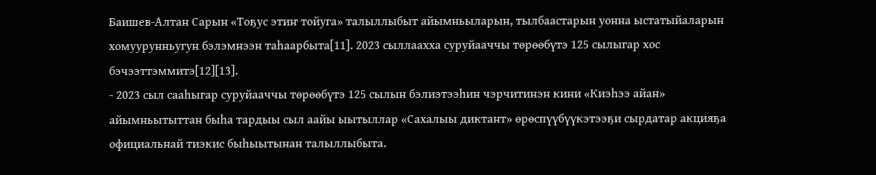Баишев-Алтан Сарын «Тоҕус этиҥ тойуга» талыллыбыт айымньыларын, тылбаастарын уонна ыстатыйаларын хомуурунньугун бэлэмнээн таһаарбыта[11]. 2023 сыллаахха суруйааччы төрөөбүтэ 125 сылыгар хос бэчээттэммитэ[12][13].
- 2023 сыл сааһыгар суруйааччы төрөөбүтэ 125 сылын бэлиэтээһин чэрчитинэн кини «Киэһээ айан» айымньытыттан быһа тардыы сыл аайы ыытыллар «Сахалыы диктант» өрөспүүбүүкэтээҕи сырдатар акцияҕа официальнай тиэкис быһыытынан талыллыбыта.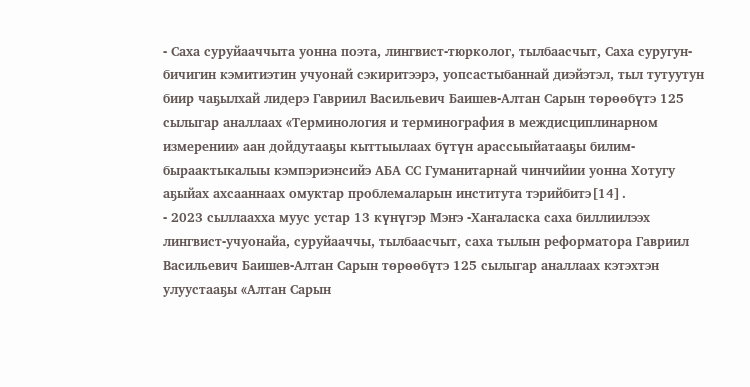- Саха суруйааччыта уонна поэта, лингвист-тюрколог, тылбаасчыт, Саха суругун-бичигин кэмитиэтин учуонай сэкиритээрэ, уопсастыбаннай диэйэтэл, тыл тутуутун биир чаҕылхай лидерэ Гавриил Васильевич Баишев-Алтан Сарын төрөөбүтэ 125 сылыгар аналлаах «Терминология и терминография в междисциплинарном измерении» аан дойдутааҕы кыттыылаах бүтүн арассыыйатааҕы билим-быраактыкалыы кэмпэриэнсийэ АБА СС Гуманитарнай чинчийии уонна Хотугу аҕыйах ахсааннаах омуктар проблемаларын института тэрийбитэ[14].
- 2023 сыллаахха муус устар 13 күнүгэр Мэҥэ -Хаҥаласка саха биллиилээх лингвист-учуонайа, суруйааччы, тылбаасчыт, саха тылын реформатора Гавриил Васильевич Баишев-Алтан Сарын төрөөбүтэ 125 сылыгар аналлаах кэтэхтэн улуустааҕы «Алтан Сарын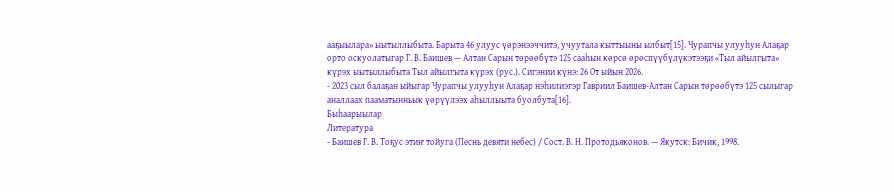ааҕыылара» ыытыллыбыта. Барыта 46 улуус үөрэнээччитэ, учуутала кыттыыны ылбыт[15]. Чурапчы улууһун Алаҕар орто оскуолатыгар Г. В. Баишев — Алтан Сарын төрөөбүтэ 125 сааһын көрсө өрөспүүбүлүкэтээҕи «Тыл айылгыта» күрэх ыытыллыбыта Тыл айылгыта күрэх (рус.). Сигэнии күнэ: 26 От ыйын 2026.
- 2023 сыл балаҕан ыйыгар Чурапчы улууһун Алаҕар нэһилиэгэр Гавриил Баишев-Алтан Сарын төрөөбүтэ 125 сылыгар аналлаах пааматынньык үөрүүлээх аһыллыыта буолбута[16].
Быһаарыылар
Литература
- Баишев Г. В. Тоҕус этиҥ тойуга (Песнь девяти небес) / Сост. В. Н. Протодьяконов. — Якутск: Бичик, 1998.